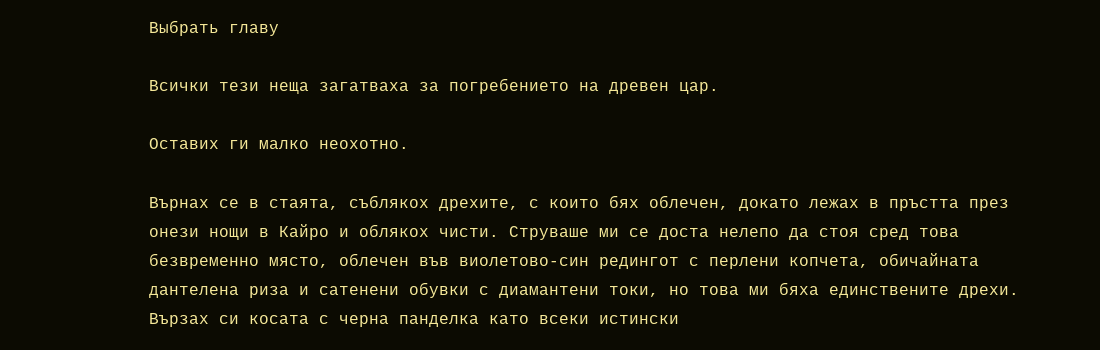Выбрать главу

Всички тези неща загатваха за погребението на древен цар.

Оставих ги малко неохотно.

Върнах се в стаята, съблякох дрехите, с които бях облечен, докато лежах в пръстта през онези нощи в Кайро и облякох чисти. Струваше ми се доста нелепо да стоя сред това безвременно място, облечен във виолетово-син редингот с перлени копчета, обичайната дантелена риза и сатенени обувки с диамантени токи, но това ми бяха единствените дрехи. Вързах си косата с черна панделка като всеки истински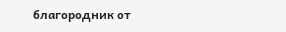благородник от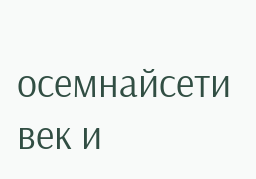осемнайсети век и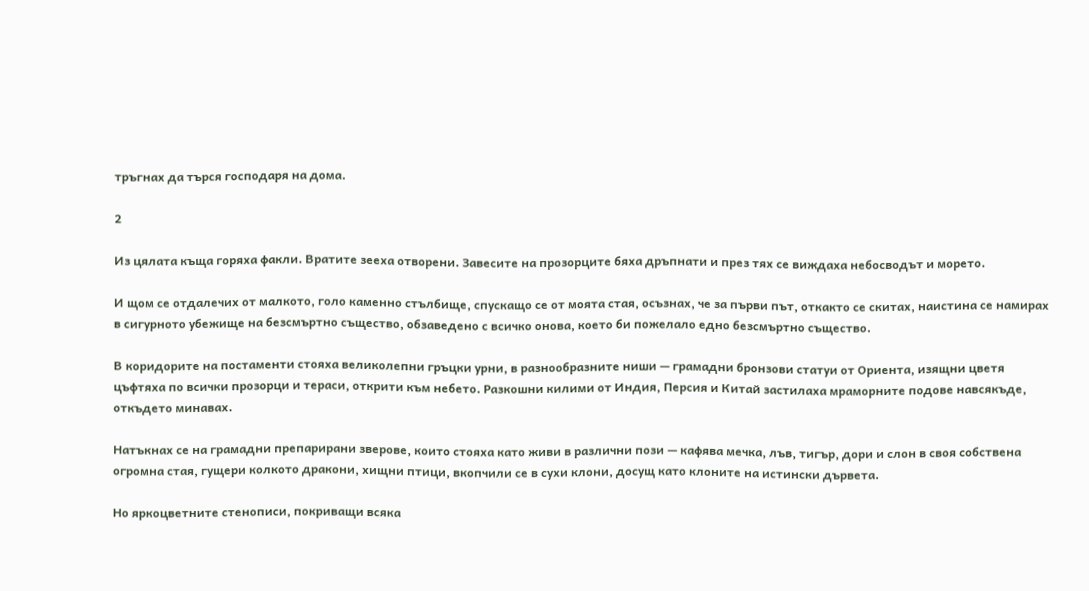тръгнах да търся господаря на дома.

2

Из цялата къща горяха факли. Вратите зееха отворени. Завесите на прозорците бяха дръпнати и през тях се виждаха небосводът и морето.

И щом се отдалечих от малкото, голо каменно стълбище, спускащо се от моята стая, осъзнах, че за първи път, откакто се скитах, наистина се намирах в сигурното убежище на безсмъртно същество, обзаведено с всичко онова, което би пожелало едно безсмъртно същество.

В коридорите на постаменти стояха великолепни гръцки урни, в разнообразните ниши — грамадни бронзови статуи от Ориента, изящни цветя цъфтяха по всички прозорци и тераси, открити към небето. Разкошни килими от Индия, Персия и Китай застилаха мраморните подове навсякъде, откъдето минавах.

Натъкнах се на грамадни препарирани зверове, които стояха като живи в различни пози — кафява мечка, лъв, тигър, дори и слон в своя собствена огромна стая, гущери колкото дракони, хищни птици, вкопчили се в сухи клони, досущ като клоните на истински дървета.

Но яркоцветните стенописи, покриващи всяка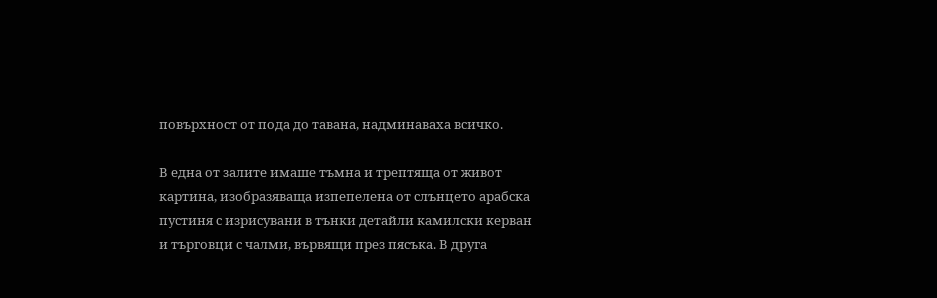повърхност от пода до тавана, надминаваха всичко.

В една от залите имаше тъмна и трептяща от живот картина, изобразяваща изпепелена от слънцето арабска пустиня с изрисувани в тънки детайли камилски керван и търговци с чалми, вървящи през пясъка. В друга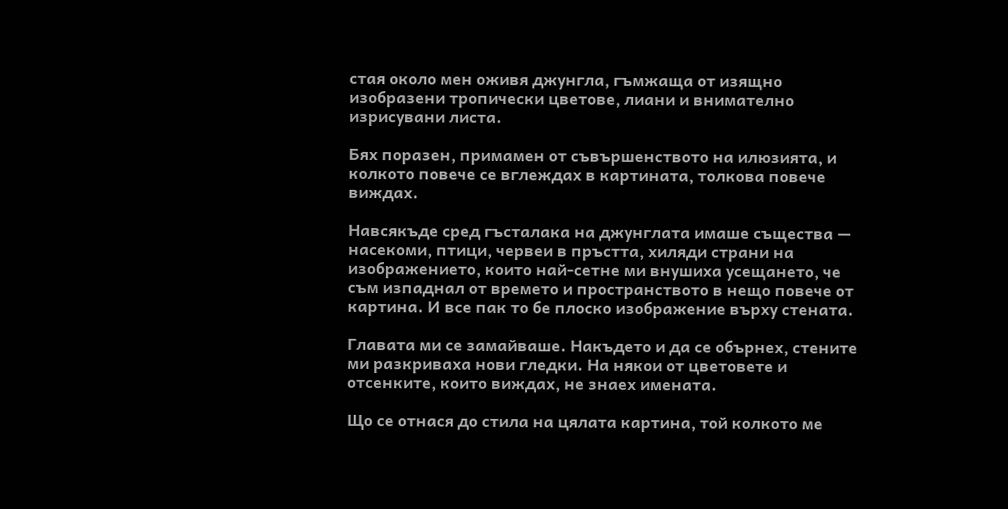стая около мен оживя джунгла, гъмжаща от изящно изобразени тропически цветове, лиани и внимателно изрисувани листа.

Бях поразен, примамен от съвършенството на илюзията, и колкото повече се вглеждах в картината, толкова повече виждах.

Навсякъде сред гъсталака на джунглата имаше същества — насекоми, птици, червеи в пръстта, хиляди страни на изображението, които най-сетне ми внушиха усещането, че съм изпаднал от времето и пространството в нещо повече от картина. И все пак то бе плоско изображение върху стената.

Главата ми се замайваше. Накъдето и да се обърнех, стените ми разкриваха нови гледки. На някои от цветовете и отсенките, които виждах, не знаех имената.

Що се отнася до стила на цялата картина, той колкото ме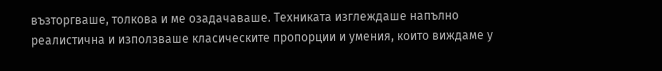възторгваше, толкова и ме озадачаваше. Техниката изглеждаше напълно реалистична и използваше класическите пропорции и умения, които виждаме у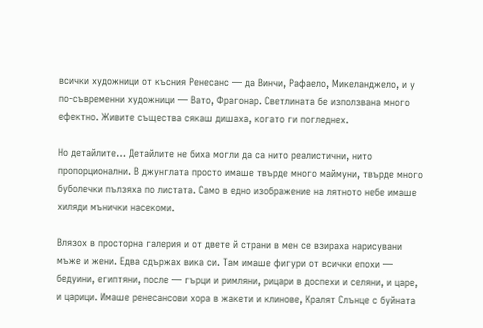всички художници от късния Ренесанс — да Винчи, Рафаело, Микеланджело, и у по-съвременни художници — Вато, Фрагонар. Светлината бе използвана много ефектно. Живите същества сякаш дишаха, когато ги погледнех.

Но детайлите… Детайлите не биха могли да са нито реалистични, нито пропорционални. В джунглата просто имаше твърде много маймуни, твърде много буболечки пълзяха по листата. Само в едно изображение на лятното небе имаше хиляди мънички насекоми.

Влязох в просторна галерия и от двете й страни в мен се взираха нарисувани мъже и жени. Едва сдържах вика си. Там имаше фигури от всички епохи — бедуини, египтяни, после — гърци и римляни, рицари в доспехи и селяни, и царе, и царици. Имаше ренесансови хора в жакети и клинове, Кралят Слънце с буйната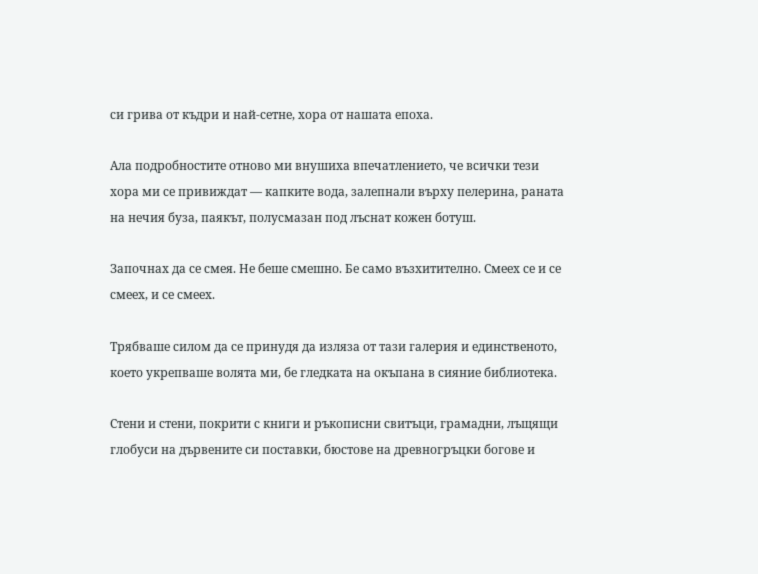си грива от къдри и най-сетне, хора от нашата епоха.

Ала подробностите отново ми внушиха впечатлението, че всички тези хора ми се привиждат — капките вода, залепнали върху пелерина, раната на нечия буза, паякът, полусмазан под лъснат кожен ботуш.

Започнах да се смея. Не беше смешно. Бе само възхитително. Смеех се и се смеех, и се смеех.

Трябваше силом да се принудя да изляза от тази галерия и единственото, което укрепваше волята ми, бе гледката на окъпана в сияние библиотека.

Стени и стени, покрити с книги и ръкописни свитъци, грамадни, лъщящи глобуси на дървените си поставки, бюстове на древногръцки богове и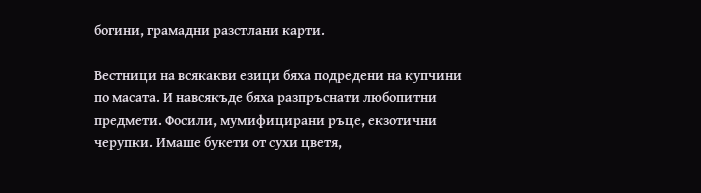богини, грамадни разстлани карти.

Вестници на всякакви езици бяха подредени на купчини по масата. И навсякъде бяха разпръснати любопитни предмети. Фосили, мумифицирани ръце, екзотични черупки. Имаше букети от сухи цветя,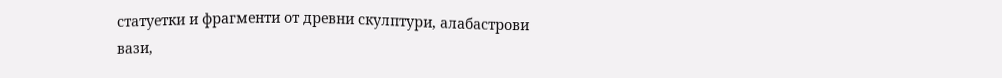статуетки и фрагменти от древни скулптури, алабастрови вази,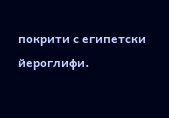покрити с египетски йероглифи.